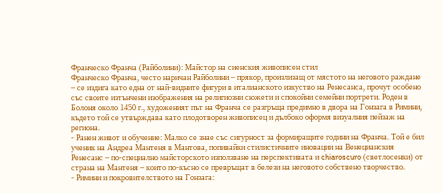Франческо Франча (Райболини): Майстор на сиенския живописен стил
Франческо Франча, често наричан Райболини – прякор, произлизащ от мястото на неговото раждане – се издига като една от най-видните фигури в италианското изкуство на Ренесанса, прочут особено със своите изтънчени изображения на религиозни сюжети и спокойни семейни портрети. Роден в Болоня около 1450 г., художеният път на Франча се разгръща предимно в двора на Гонзага в Римини, където той се утвърждава като плодотворен живописец и дълбоко оформя визуалния пейзаж на региона.
- Ранен живот и обучение: Малко се знае със сигурност за формиращите години на Франча. Той е бил ученик на Андреа Мантеня в Мантова, попивайки стилистичните иновации на Венецианския Ренесанс – по-специално майсторското използване на перспективата и chiaroscuro (светлосенки) от страна на Мантеня – които по-късно се превръщат в белези на неговото собствено творчество.
- Римини и покровителството на Гонзага: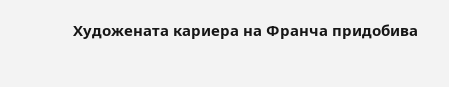Художената кариера на Франча придобива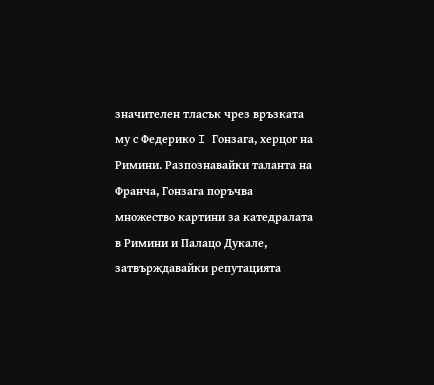значителен тласък чрез връзката му с Федерико I Гонзага, херцог на Римини. Разпознавайки таланта на Франча, Гонзага поръчва множество картини за катедралата в Римини и Палацо Дукале, затвърждавайки репутацията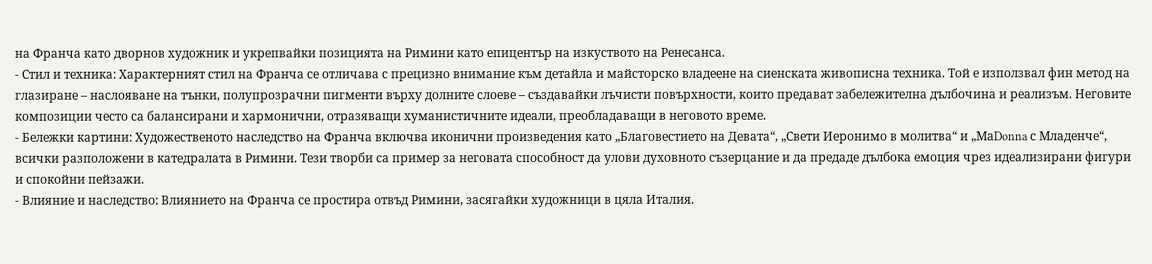на Франча като дворнов художник и укрепвайки позицията на Римини като епицентър на изкуството на Ренесанса.
- Стил и техника: Характерният стил на Франча се отличава с прецизно внимание към детайла и майсторско владеене на сиенската живописна техника. Той е използвал фин метод на глазиране – наслояване на тънки, полупрозрачни пигменти върху долните слоеве – създавайки лъчисти повърхности, които предават забележителна дълбочина и реализъм. Неговите композиции често са балансирани и хармонични, отразяващи хуманистичните идеали, преобладаващи в неговото време.
- Бележки картини: Художественото наследство на Франча включва иконични произведения като „Благовестието на Девата“, „Свети Иеронимо в молитва“ и „МаDonna с Младенче“, всички разположени в катедралата в Римини. Тези творби са пример за неговата способност да улови духовното съзерцание и да предаде дълбока емоция чрез идеализирани фигури и спокойни пейзажи.
- Влияние и наследство: Влиянието на Франча се простира отвъд Римини, засягайки художници в цяла Италия.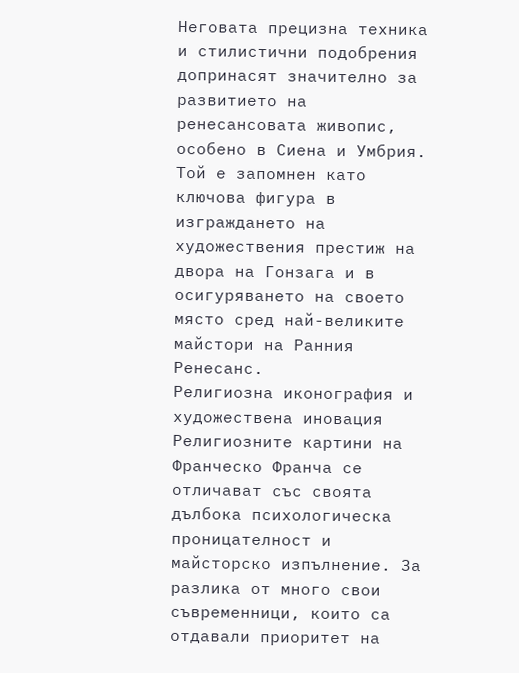Неговата прецизна техника и стилистични подобрения допринасят значително за развитието на ренесансовата живопис, особено в Сиена и Умбрия. Той е запомнен като ключова фигура в изграждането на художествения престиж на двора на Гонзага и в осигуряването на своето място сред най-великите майстори на Ранния Ренесанс.
Религиозна иконография и художествена иновация
Религиозните картини на Франческо Франча се отличават със своята дълбока психологическа проницателност и майсторско изпълнение. За разлика от много свои съвременници, които са отдавали приоритет на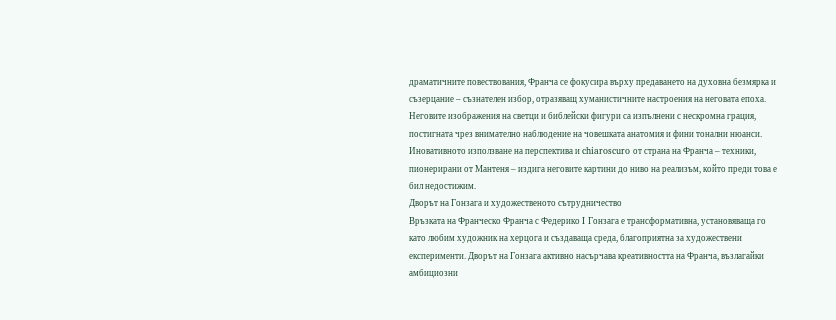драматичните повествования, Франча се фокусира върху предаването на духовна безмярка и съзерцание – съзнателен избор, отразяващ хуманистичните настроения на неговата епоха. Неговите изображения на светци и библейски фигури са изпълнени с нескромна грация, постигната чрез внимателно наблюдение на човешката анатомия и фини тонални нюанси. Иновативното използване на перспектива и chiaroscuro от страна на Франча – техники, пионерирани от Мантеня – издига неговите картини до ниво на реализъм, който преди това е бил недостижим.
Дворът на Гонзага и художественото сътрудничество
Връзката на Франческо Франча с Федерико I Гонзага е трансформативна, установяваща го като любим художник на херцога и създаваща среда, благоприятна за художествени експерименти. Дворът на Гонзага активно насърчава креативността на Франча, възлагайки амбициозни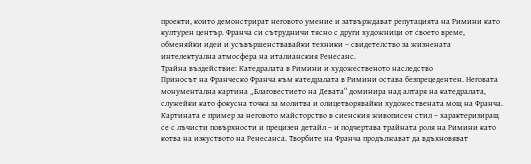проекти, които демонстрират неговото умение и затвърждават репутацията на Римини като културен център. Франча си сътрудничи тясно с други художници от своето време, обменяйки идеи и усъвършенствавайки техники – свидетелство за жизнената интелектуална атмосфера на италианския Ренесанс.
Трайна въздействие: Катедралата в Римини и художественото наследство
Приносът на Франческо Франча към катедралата в Римини остава безпрецедентен. Неговата монументална картина „Благовестието на Девата“ доминира над алтаря на катедралата, служейки като фокусна точка за молитва и олицетворявайки художествената мощ на Франча. Картината е пример за неговото майсторство в сиенския живописен стил – характеризиращ се с лъчисти повърхности и прецизен детайл – и подчертава трайната роля на Римини като котва на изкуството на Ренесанса. Творбите на Франча продължават да вдъхновяват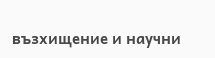възхищение и научни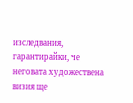изследвания, гарантирайки, че неговата художествена визия ще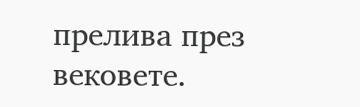прелива през вековете.